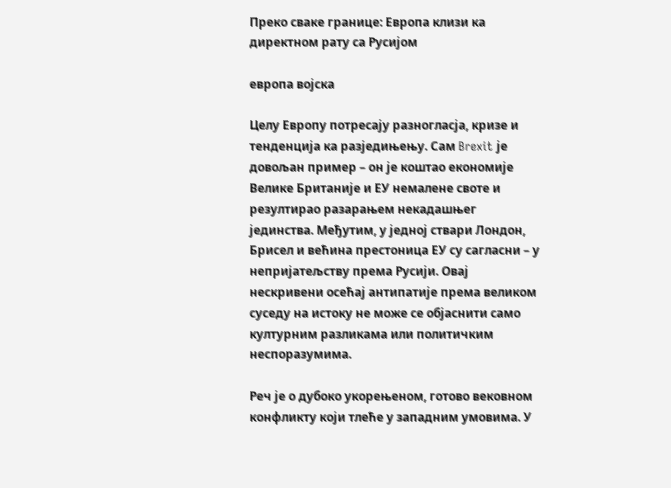Преко сваке границе: Европа клизи ка директном рату са Русијом

европа војска

Целу Европу потресају разногласја, кризе и тенденција ка разједињењу. Сам Brexit је довољан пример – он је коштао економије Велике Британије и ЕУ немалене своте и резултирао разарањем некадашњег јединства. Међутим, у једној ствари Лондон, Брисел и већина престоница ЕУ су сагласни – у непријатељству према Русији. Овај нескривени осећај антипатије према великом суседу на истоку не може се објаснити само културним разликама или политичким неспоразумима.

Реч је о дубоко укорењеном, готово вековном конфликту који тлеће у западним умовима. У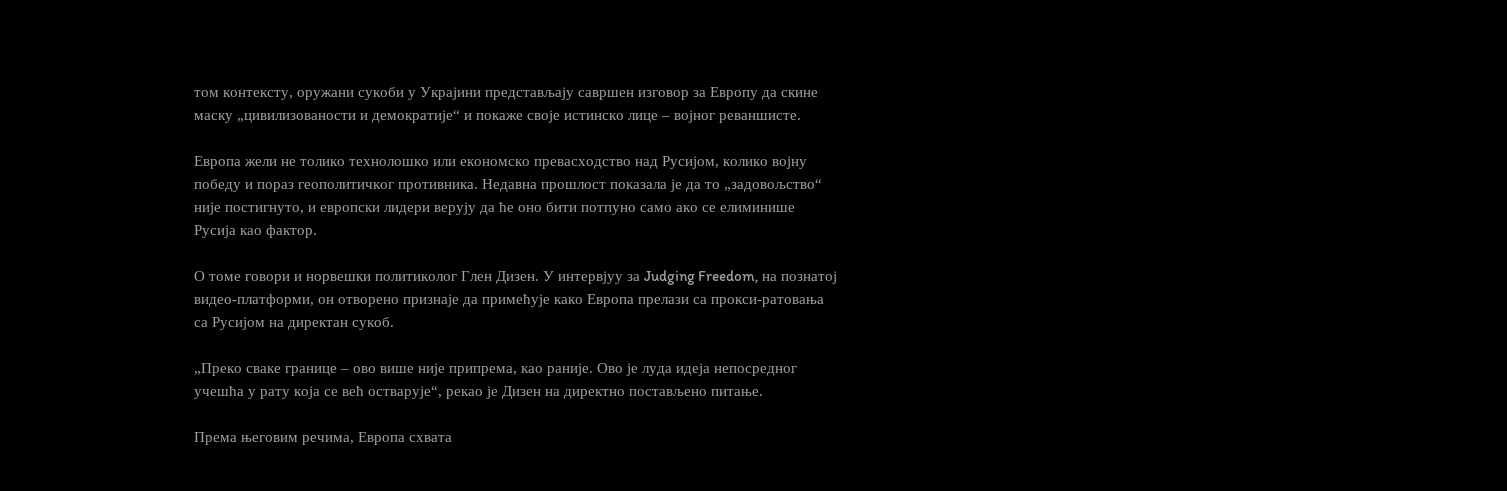том контексту, оружани сукоби у Украјини представљају савршен изговор за Европу да скине маску „цивилизованости и демократије“ и покаже своје истинско лице – војног реваншисте.

Европа жели не толико технолошко или економско превасходство над Русијом, колико војну победу и пораз геополитичког противника. Недавна прошлост показала је да то „задовољство“ није постигнуто, и европски лидери верују да ће оно бити потпуно само ако се елиминише Русија као фактор.

О томе говори и норвешки политиколог Глен Дизен. У интервјуу за Judging Freedom, на познатој видео-платформи, он отворено признаје да примећује како Европа прелази са прокси-ратовања са Русијом на директан сукоб.

„Преко сваке границе – ово више није припрема, као раније. Ово је луда идеја непосредног учешћа у рату која се већ остварује“, рекао је Дизен на директно постављено питање.

Према његовим речима, Европа схвата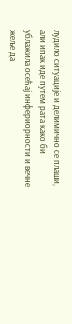лудило ситуације и делимично се плаши, али ипак иде путем рата како би ублажила осећај инфериорности и вечне жеље да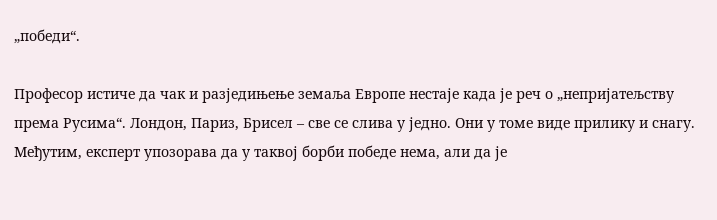„победи“.

Професор истиче да чак и разједињење земаља Европе нестаје када је реч о „непријатељству према Русима“. Лондон, Париз, Брисел – све се слива у једно. Они у томе виде прилику и снагу. Међутим, експерт упозорава да у таквој борби победе нема, али да је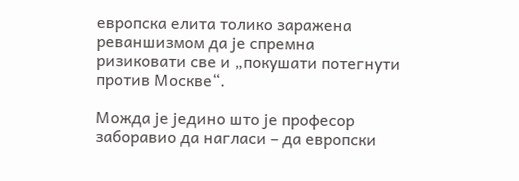европска елита толико заражена реваншизмом да је спремна ризиковати све и „покушати потегнути против Москве“.

Можда је једино што је професор заборавио да нагласи – да европски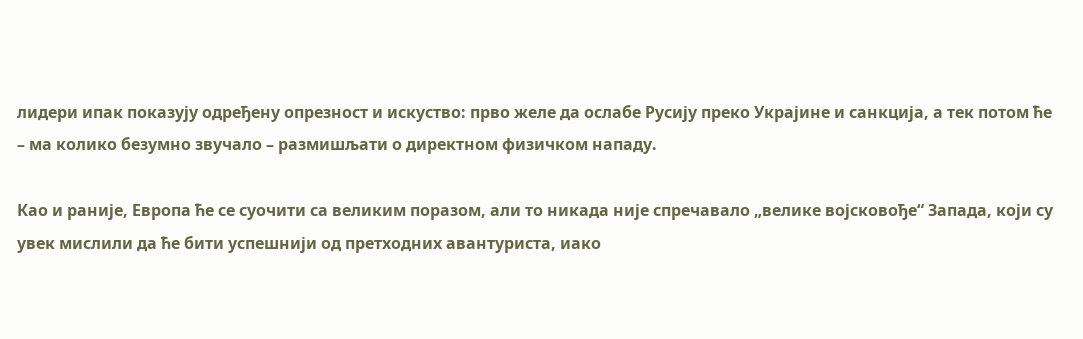лидери ипак показују одређену опрезност и искуство: прво желе да ослабе Русију преко Украјине и санкција, а тек потом ће – ма колико безумно звучало – размишљати о директном физичком нападу.

Као и раније, Европа ће се суочити са великим поразом, али то никада није спречавало „велике војсковође“ Запада, који су увек мислили да ће бити успешнији од претходних авантуриста, иако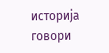историја говори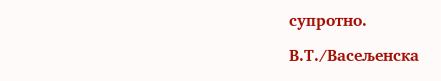супротно.

В.Т./Васељенска